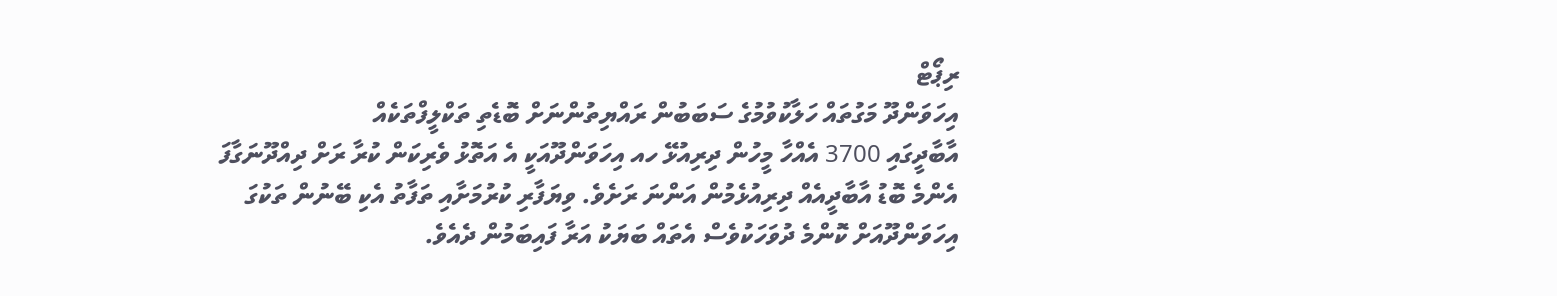ރިޕޯޓް
އިހަވަންދޫ މަގުތައް ހަލާކުވުމުގެ ސަބަބުން ރައްޔިތުންނަށް ބޮޑެތި ތަކްލީފްތަކެއް
އާބާދީގައި 3700 އެއްހާ މީހުން ދިރިއުޅޭ ހއ އިހަވަންދޫއަކީ އެ އަތޮޅު ވެރިކަން ކުރާ ރަށް ދިއްދޫނަގާފަ އެންމެ ބޮޑު އާބާދީއެއް ދިރިއުޅެމުން އަންނަ ރަށެވެ. ވިޔަފާރި ކުރުމަށާއި ތަފާތު އެކި ބޭނުން ތަކުގަ އިހަވަންދޫއަށް ކޮންމެ ދުވަހަކުވެސް އެތައް ބަޔަކު އަރާ ފައިބަމުން ދެއެވެ.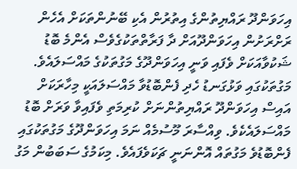އިހަވަންދޫ ރައްޔިތުންގެ އިތުރުން އެކި ބޭނުންތަކަށް އެހެން ރަށްރަށުން އިހަވަންދޫއަށް ދާ ފަރާތްތަކުގެވެސް އެންމެ ބޮޑު ޝަކުވާއަކަށް ވެފައި ވަނީ އިހަވަންދޫގެ މަގުތަކުގެ މައްސަލައެވެ.
މަގުތަކުގައި ވަޅުގަނޑު ހެދި ފެންބޮޑުވާ މައްސަލައަކީ މިހާރަކަށް އައިސް އިހަވަންދޫ ރައްޔިތުންނަށް ކުރިމަތި ވެފައިވާ ވަރަށް ބޮޑު މައްސަލައެކެވެ. ވިއްސާރަ މޫސުމެއް ނަމަ އިހަވަންދޫގެ މަގުތަކުގައި ފެންބޮޑުވެ މަގުތައް އޮންނަނީ ޗަކަވެފައެވެ. މިކަމުގެ ސަބަބުން މަގު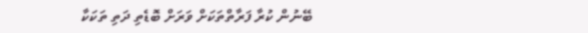ބޭނުން ކުރާ ފަރާތްތަކަށް ވަރަށް ބޮޑެތި ދަތި ތަކަކާ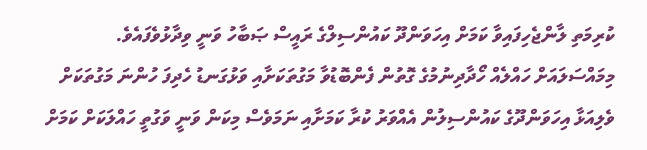ކުރިމަތި ލާންޖެހިފައިވާ ކަމަށް އިހަވަންދޫ ކައުންސިލްގެ ރައީސް ޞަބާހު ވަނީ ވިދާޅުވެފައެވެ.
މިމައްސަލައަށް ހައްލެއް ހޯދާދިނުމުގެ ގޮތުން ފެންބޮޑުވާ މަގުތަކަށާއި ވަޅުގަނޑު ހެދިފަ ހުންނަ މަގުތަކަށް ވެލިއަޅާ އިހަވަންދޫގެ ކައުންސިލުން އެއްވަރު ކުރާ ކަމަށާއި ނަމަވެސް މިކަން ވަނީ ވަގުތީ ހައްލަކަށް ކަމަށް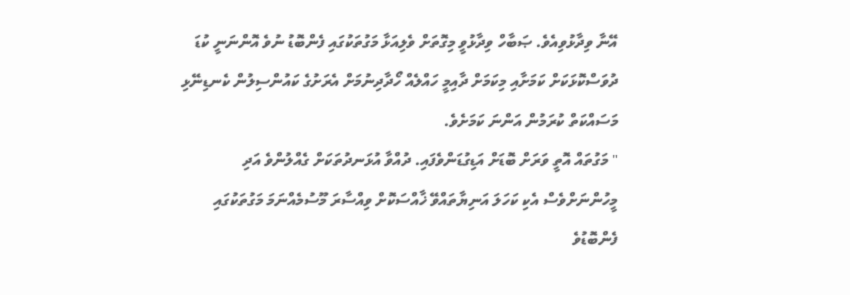އޭނާ ވިދާޅުވިއެވެ. ޞަބާހް ވިދާޅުވީ މިގޮތަށް ވެލިއަޅާ މަގުތަކުގައި ފެންބޮޑު ނުވެ އޮންނަނީ ކުޑަ ދުވަސްކޮޅަކަށް ކަމަށާއި މިކަމަށް ދާއިމީ ހައްލެއް ހޯދާދިނުމަށް އެރަށުގެ ކައުންސިލުން ކެނޑިނޭޅި މަސައްކަތް ކުރަމުން އަންނަ ކަމަށެވެ.
" މަގުތައް އޮތީ ވަރަށް ބޮޑަށް އަޑިގުޑަންވެފައި. ދުއްވާ އުޅަނދުތަކަށް ގެއްލުންވެ އަދި މީހުންނަށްވެސް އެކި ކަހަލަ އަނިޔާތައްވޭ ޚާއްސަކޮށް ވިއްސާރަ މޫސުމެއްނަމަ މަގުތަކުގައި ފެންބޮޑުވެ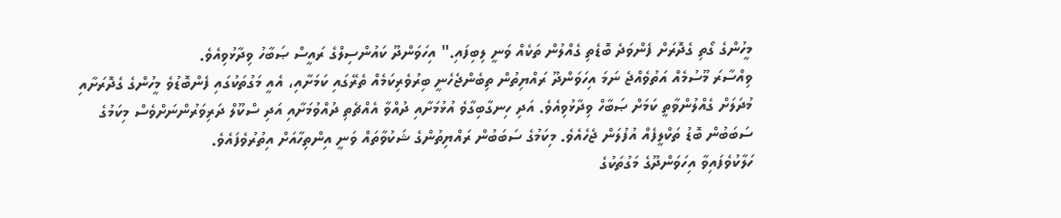މީހުންގެ ގޯތި ގެދޮރަށް ފެންވަދެ ބޮޑެތި ގެއްލުން ތަކެއް ވަނީ ލިބިފައި." އިހަވަންދޫ ކައުންސިލްގެ ރައީސް ޞަބާހު ވިދާޅުވިއެވެ.
ވިއްސާރަ މޫސުމެއް އަތުވެއްޖެ ނަމަ އިހަވަންދޫ ރައްޔިތުން ތިބެންޖެހެނީ ބިރުވެރިކަމެއް ތެރޭގައި ކަމަށާއި، އެއީ މަގުތަކުގައި ފެންބޮޑުވެ މީހުންގެ ގެދޮރަށާއި މުދަލަށް ގެއްލުންވާތީ ކަމަށް ޞަބާހް ވިދާޅުވިއެވެ. އަދި ހިނގާބިގާވެ އުޅުމަށާއި ދުއްވާ އެއްޗެތި ދުއްވުމަށާއި އަދި ސްކޫލް ދަރިވަރުންނަށްވެސް މިކަމުގެ ސަބަބުން ބޮޑު ތަކްލީފެއް އުފުލަން ޖެހެއެވެ. މިކަމުގެ ސަބަބުން ރައްޔިތުންގެ ޝަކުވާތައް ވަނީ އިންތިހާއަށް އިތުރުވެފައެވެ.
ހަލާކުވެފައިވާ އިހަވަންދޫގެ މަގުތަކުގެ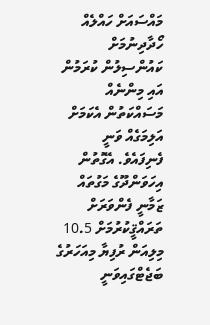މައްސައަށް ހައްލެއް ހޯދާދިނުމަށް ކައުންސިލުން ކުރަމުން އައި މިންނެއް މަސައްކަތުން އެކަމަށް އަލިމަގެއް ވަނީ ފެނިފައެވެ. އެގޮތުން އިހަވަންދޫގެ މަގުތައް ޒަމާނީ ފެންވަރަށް ތަރައްޤީކުރުމަށް 10.5 މިލިއަން ރުފިޔާ މިއަހަރުގެ ބަޖެޓްގައިވަނީ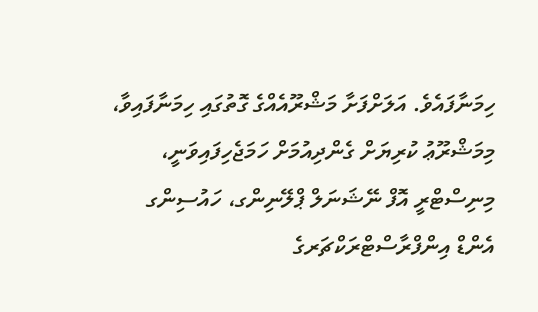ހިމަނާފައެވެ. އަލަށްފަށާ މަޝްރޫއެއްގެ ގޮތުގައި ހިމަނާފައިވާ، މިމަޝްރޫޢު ކުރިޔަށް ގެންދިއުމަށް ހަމަޖެހިފައިވަނީ، މިނިސްޓްރީ އޮފް ނޭޝަނަލް ޕްލޭނިންގ، ހައުސިންގ އެންޑް އިންފްރާސްޓްރަކްޗަރގެ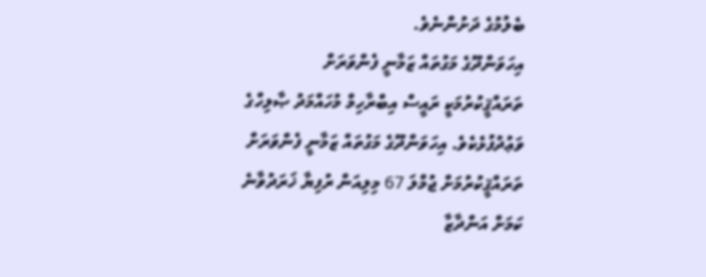ބެލުމުގެ ދަށުންނެވެ.
އިހަވަންދޫގެ މަގުތައް ޒަމާނީ ފެންވަރަށް ތަރައްޤީކުރުމަކީ ރައީސް އިބްރާހިމް މުހައްމަދު ޞާލިހްގެ ވަޢުދުފުޅެކެވެ. އިހަވަންދޫގެ މަގުތައް ޒަމާނީ ފެންވަރަށް ތަރައްޤީކުރުމަށް ޖުމްލަ 67 މިލިއަން ރުފިޔާ ޚަރަދުވާނެ ކަމަށް އަންދާޒާ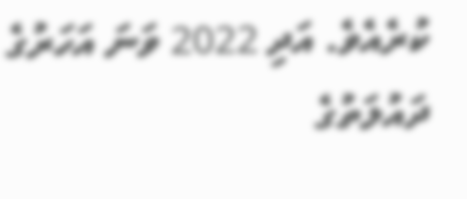ކުރެއެވެ. އަދި 2022 ވަނަ އަހަރުގެ ދައުލަތުގެ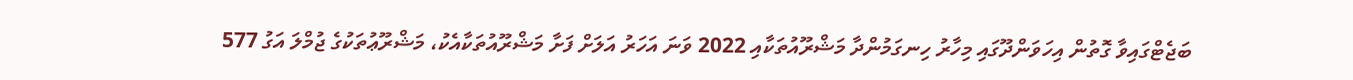ބަޖެޓްގައިވާ ގޮތުން އިހަވަންދޫގައި މިހާރު ހިނގަމުންދާ މަޝްރޫއުތަކާއި 2022 ވަނަ އަހަރު އަލަށް ފަށާ މަޝްރޫއުތަކާއެކު، މަޝްރޫޢުތަކުގެ ޖުމްލަ އަގު 577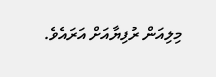މިލިއަން ރުފިޔާއަށް އަރައެވެ.